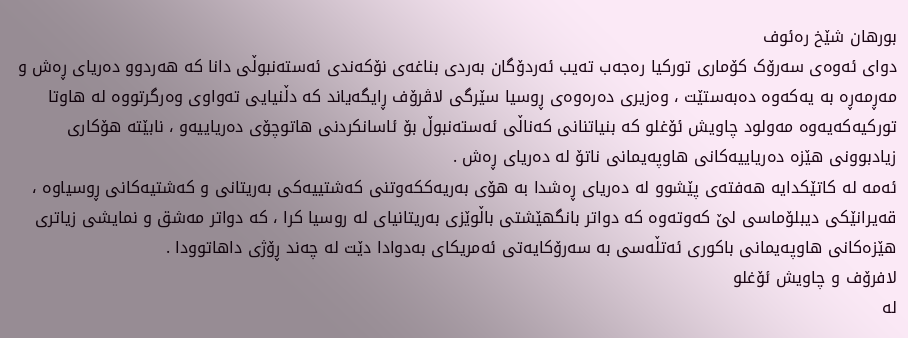بورھان شێخ رەئوف
دوای ئەوەی سەرۆک کۆماری تورکیا رەجەب تەیب ئەردۆگان بەردی بناغەی نۆکەندی ئەستەنبوڵی دانا کە ھەردوو دەریای ڕەش و مەڕمەڕە بە یەکەوە دەبەستێت ، وەزیری دەرەوەی ڕوسیا سێرگی لاڤرۆف ڕایگەیاند کە دڵنیایی تەواوی وەرگرتووە لە ھاوتا تورکیەکەیەوە مەولود چاویش ئۆغلو کە بنیاتنانی کەناڵی ئەستەنبوڵ بۆ ئاسانکردنی ھاتوچۆی دەریاییەو ، نابێتە ھۆکاری زیادبوونی ھێزە دەریاییەکانی ھاوپەیمانی ناتۆ لە دەریای ڕەش .
ئەمە لە کاتێکدایە ھەفتەی پێشوو لە دەریای ڕەشدا بە ھۆی بەریەککەوتنی کەشتییەکی بەریتانی و کەشتیەکانی ڕوسیاوە ، قەیرانێکی دیبلۆماسی لێ کەوتەوە کە دواتر بانگھێشتی باڵوێزی بەریتانیای لە روسیا کرا ، کە دواتر مەشق و نمایشی زیاتری ھێزەکانی ھاوپەیمانی باکوری ئەتڵەسی بە سەرۆکایەتی ئەمریکای بەدوادا دێت لە چەند ڕۆژی داھاتوودا .
لافرۆف و چاویش ئۆغلو
لە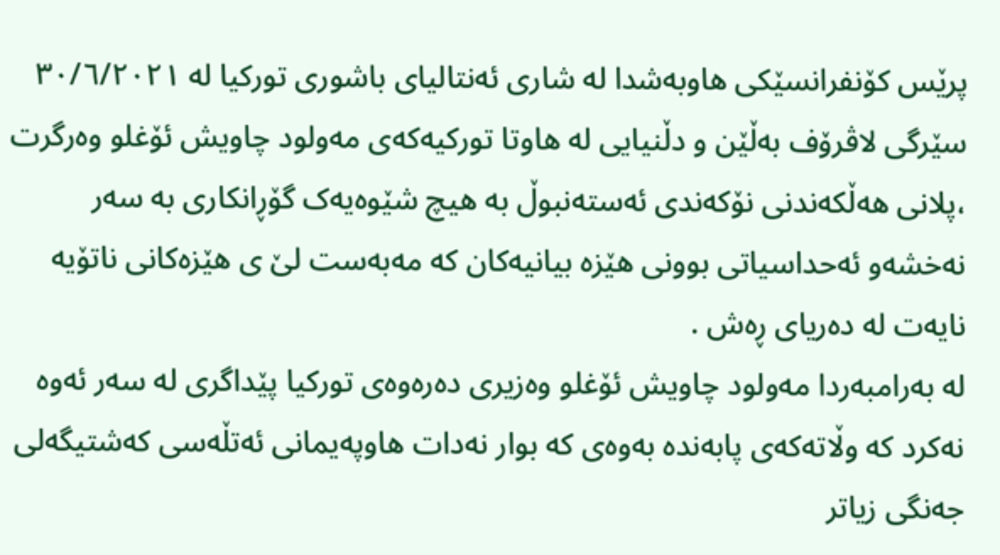پرێس کۆنفرانسێکی ھاوبەشدا لە شاری ئەنتالیای باشوری تورکیا لە ٣٠/٦/٢٠٢١ سێرگی لاڤرۆف بەڵێن و دڵنیایی لە ھاوتا تورکیەکەی مەولود چاویش ئۆغلو وەرگرت ،پلانی ھەڵکەندنی نۆکەندی ئەستەنبوڵ بە ھیچ شێوەیەک گۆڕانکاری بە سەر نەخشەو ئەحداسیاتی بوونی ھێزە بیانیەکان کە مەبەست لێ ی ھێزەکانی ناتۆیە نایەت لە دەریای ڕەش .
لە بەرامبەردا مەولود چاویش ئۆغلو وەزیری دەرەوەی تورکیا پێداگری لە سەر ئەوە نەکرد کە وڵاتەکەی پابەندە بەوەی کە بوار نەدات ھاوپەیمانی ئەتڵەسی کەشتیگەلی جەنگی زیاتر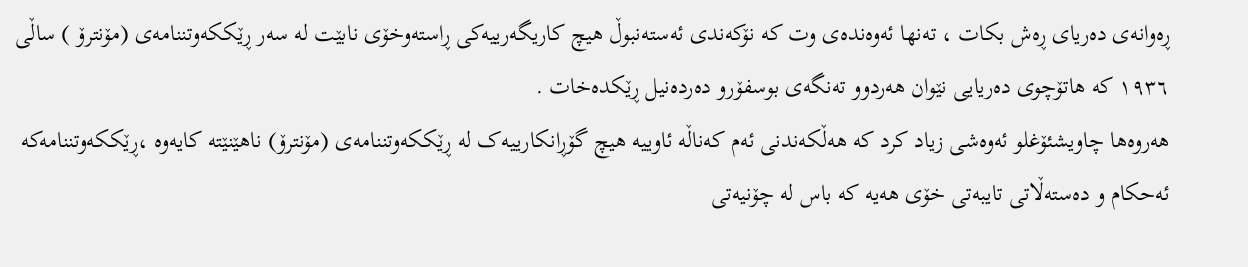ڕەوانەی دەریای ڕەش بکات ، تەنھا ئەوەندەی وت کە نۆکەندی ئەستەنبوڵ ھیچ کاریگەرییەکی ڕاستەوخۆی نابێت لە سەر ڕێککەوتننامەی (مۆنترۆ ) ساڵی ١٩٣٦ کە ھاتۆچوی دەریایی نێوان ھەردوو تەنگەی بوسفۆرو دەردەنیل ڕێکدەخات .
ھەروەھا چاویشئۆغلو ئەوەشی زیاد کرد کە ھەڵکەندنی ئەم کەناڵە ئاوییە ھیچ گۆڕانکارییەک لە ڕێککەوتننامەی (مۆنترۆ) ناھێنێتە کایەوە ،ڕێککەوتننامەکە ئەحکام و دەستەڵاتی تایبەتی خۆی ھەیە کە باس لە چۆنیەتی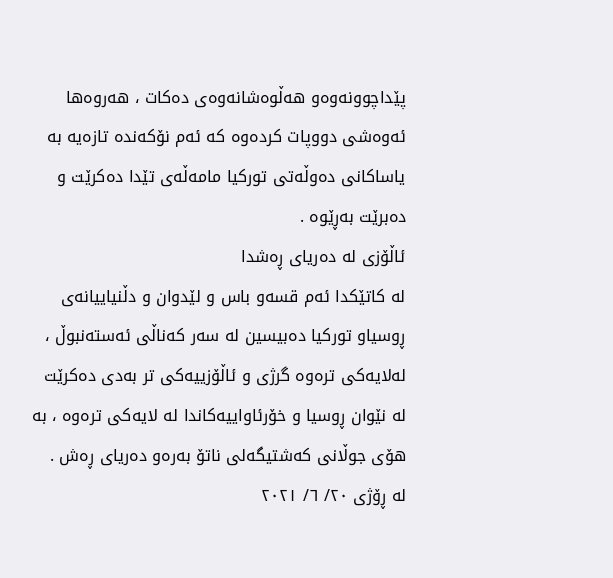پێداچوونەوەو ھەڵوەشانەوەی دەکات ، ھەروەھا ئەوەشی دووپات کردەوە کە ئەم نۆکەندە تازەیە بە یاساکانی دەوڵەتی تورکیا مامەڵەی تێدا دەکرێت و دەبرێت بەڕێوە .
ئاڵۆزی لە دەریای ڕەشدا
لە کاتێکدا ئەم قسەو باس و لێدوان و دڵنیاییانەی ڕوسیاو تورکیا دەبیسین لە سەر کەناڵی ئەستەنبوڵ ، لەلایەکی ترەوە گرژی و ئاڵۆزییەکی تر بەدی دەکرێت لە نێوان ڕوسیا و خۆرئاواییەکاندا لە لایەکی ترەوە ، بە ھۆی جوڵانی کەشتیگەلی ناتۆ بەرەو دەریای ڕەش .
لە ڕۆژی ٢٠/ ٦/ ٢٠٢١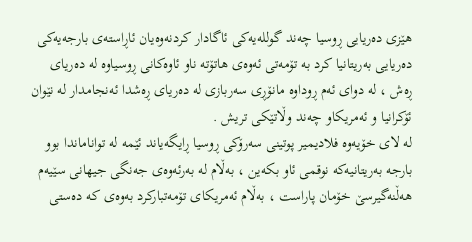ھێزی دەریایی ڕوسیا چەند گوللەیەکی ئاگادار کردنەوەیان ئاڕاستەی بارجەیەکی دەریایی بەریتانیا کرد بە تۆمەتی ئەوەی ھاتۆتە ناو ئاوەکانی ڕوسیاوە لە دەریای ڕەش ، لە دوای ئەم ڕوداوە مانۆڕی سەربازی لە دەریای ڕەشدا ئەنجامدار لە نێوان ئۆکرانیا و ئەمریکاو چەند وڵاتێکی تریش .
لە لای خۆیەوە فلادیمیر پوتینی سەرۆکی ڕوسیا ڕایگەیاند ئێمە لە تواناماندا بوو بارجە بەریتانیەکە نوقمی ئاو بکەین ، بەڵام لە بەرئەوەی جەنگی جیھانی سێیەم ھەڵنەگیرسێ خۆمان پاراست ، بەڵام ئەمریکای تۆمەتبارکرد بەوەی کە دەستی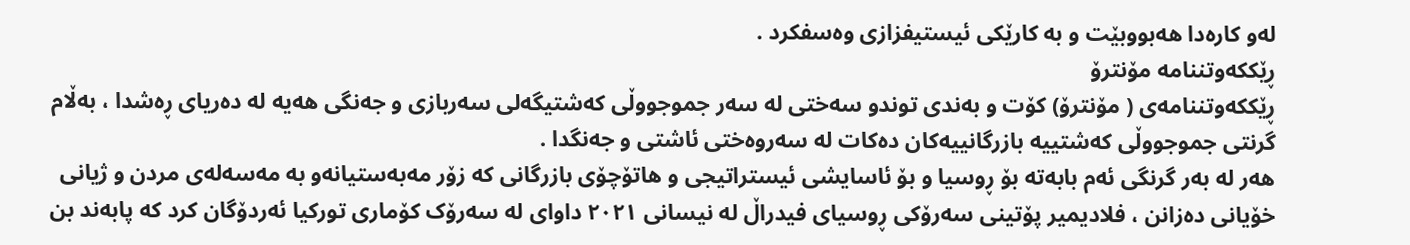لەو کارەدا ھەبووبێت و بە کارێکی ئیستیفزازی وەسفکرد .
ڕێککەوتننامە مۆنترۆ
ڕێککەوتننامەی ( مۆنترۆ) کۆت و بەندی توندو سەختی لە سەر جموجووڵی کەشتیگەلی سەربازی و جەنگی ھەیە لە دەریای ڕەشدا ، بەڵام گرنتی جموجووڵی کەشتییە بازرگانییەکان دەکات لە سەروەختی ئاشتی و جەنگدا .
ھەر لە بەر گرنگی ئەم بابەتە بۆ ڕوسیا و بۆ ئاسایشی ئیستراتیجی و ھاتۆچۆی بازرگانی کە زۆر مەبەستیانەو بە مەسەلەی مردن و ژیانی خۆیانی دەزانن ، فلادیمیر پۆتینی سەرۆکی ڕوسیای فیدراڵ لە نیسانی ٢٠٢١ داوای لە سەرۆک کۆماری تورکیا ئەردۆگان کرد کە پابەند بن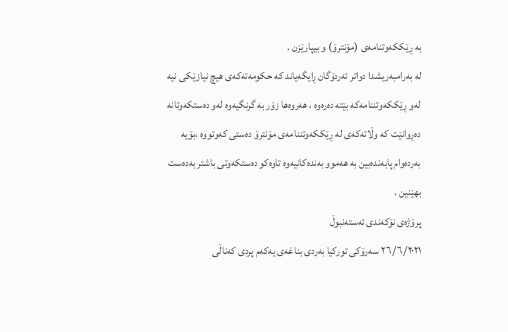بە ڕێککەوتنامەی (مۆنترۆ) و بیپارێزن .
لە بەرامبەریشدا دواتر ئەردۆگان ڕایگەیاند کە حکومەتەکەی ھیچ نیازێکی نیە لەو ڕێککەوتننامەکە بێتە دەرەوە ، ھەروەھا زۆر بە گرنگیەوە لەو دەستکەوتانە دەڕوانێت کە وڵاتەکەی لە ڕێککەوتننامەی مۆنترۆ دەستی کەوتووە ،بۆیە بەردەوام پابەندەبین بە ھەموو بەندەکانیەوە تاوەکو دەستکەوتی باشتر بەدەست بھێنین .
پرۆژەی نۆکەندی ئەستەنبوڵ
٢٦/٦/٢٠٢١ سەرۆکی تورکیا بەردی بناغەی یەکەم پردی کەناڵی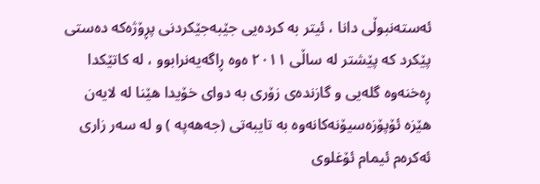ئەستەنبوڵی دانا ، ئیتر بە کردەیی جێبەجێکردنی پڕۆژەکە دەستی پێکرد کە پێشتر لە ساڵی ٢٠١١ ەوە ڕاگەیەنرابوو ، لە کاتێکدا ڕەخنەوە گلەیی و گازندەی زۆری بە دوای خۆیدا ھێنا لە لایەن ھێزە ئۆپۆزەسیۆنەکانەوە بە تایبەتی (جەھەپە ) و لە سەر زاری ئەکرەم ئیمام ئۆغلوی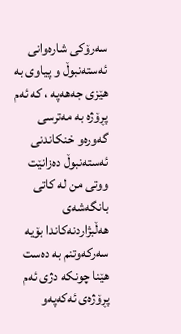سەرۆکی شارەوانی ئەستەنبوڵ و پیاوی بە ھێزی جەھەپە ، کە ئەم پڕۆژە بە مەترسی گەورەو خنکاندنی ئەستەنبوڵ دەزانێت ووتی من لە کاتی بانگەشەی ھەڵبژاردنەکاندا بۆیە سەرکەوتنم بە دەست ھێنا چونکە دژی ئەم پڕۆژەی ئەکەپەو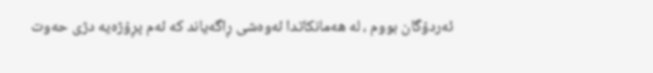ئەردۆگان بووم ، لە ھەمانکاتدا ئەوەشی ڕاگەیاند کە ئەم پڕۆژەیە دژی حەوت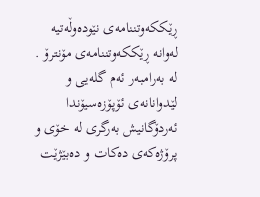ڕێککەوتننامەی نێودەوڵەتیە لەوانە ڕێککەوتننامەی مۆنترۆ .
لە بەرامبەر ئەم گلەیی و لێدوانانەی ئۆپۆزەسیۆندا ئەردۆگانیش بەرگری لە خۆی و پرۆژەکەی دەکات و دەبێژێت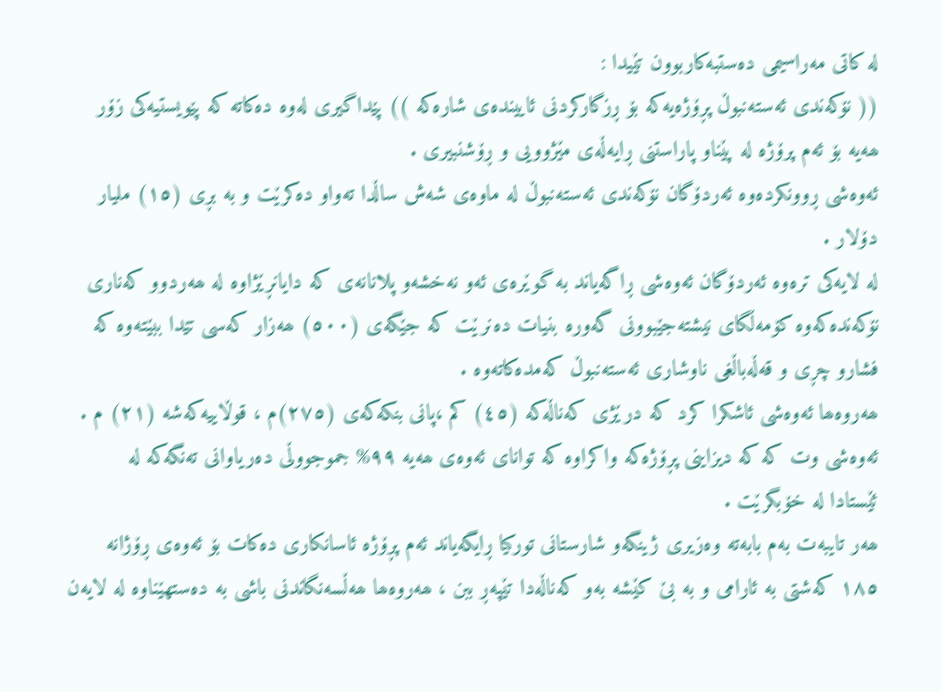لە کاتی مەراسیمی دەستبەکاربوون تێیدا :
(( نۆکەندی ئەستەنبوڵ پڕۆژەیەکە بۆ ڕزگارکردنی ئاییندەی شارەکە )) پێداگیری لەوە دەکاتە کە پێویستیەکی زۆر ھەیە بۆ ئەم پرۆژە لە پێناو پاراستنی ڕایەڵەی مێژوویی و ڕۆشنبیری .
ئەوەشی ڕوونکردەوە ئەردۆگان نۆکەندی ئەستەنبوڵ لە ماوەی شەش ساڵدا تەواو دەکرێت و بە بڕی (١٥) ملیار دۆلار .
لە لایەکی ترەوە ئەردۆگان ئەوەشی ڕاگەیاند بە گوێرەی ئەو نەخشەو پلانانەی کە دایانڕێژاوە لە ھەردوو کەناری نۆکەندەکەوە کۆمەڵگای نیشتەجێبوونی گەورە بنیات دەنرێت کە جێگەی (٥٠٠) ھەزار کەسی تێدا ببێتەوە کە فشارو چڕی و قەڵەباڵغی ناوشاری ئەستەنبوڵ کەمدەکاتەوە .
ھەروەھا ئەوەشی ئاشکرا کرد کە درێژی کەناڵەکە (٤٥) کم ،پانی بنکەکەی (٢٧٥)م ، قوڵاییەکەشە (٢١) م .
ئەوەشی وت کە کە دیزاینی پڕۆژەکە واکراوە کە توانای ئەوەی ھەیە ٩٩% جموجووڵی دەریاوانی تەنگەکە لە ئێستادا لە خۆبگرێت .
ھەر تایبەت بەم بابەتە وەزیری ژینگەو شارستانی تورکیا ڕایگەیاند ئەم پڕۆژە ئاسانکاری دەکات بۆ ئەوەی ڕۆژانە ١٨٥ کەشتی بە ئارامی و بە بێ کێشە بەو کەناڵەدا تێپەڕ ببن ، ھەروەھا ھەڵسەنگاندنی باشی بە دەستھێناوە لە لایەن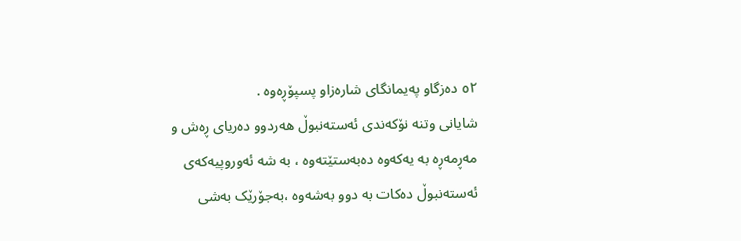٥٢ دەزگاو پەیمانگای شارەزاو پسپۆڕەوە .
شایانی وتنە نۆکەندی ئەستەنبوڵ ھەردوو دەریای ڕەش و مەڕمەڕە بە یەکەوە دەبەستێتەوە ، بە شە ئەوروپیەکەی ئەستەنبوڵ دەکات بە دوو بەشەوە ،بەجۆرێک بەشی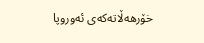خۆرھەڵاتەکەی ئەوروپا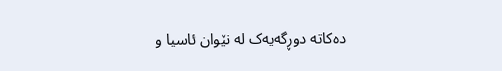دەکاتە دوڕگەیەک لە نێوان ئاسیا و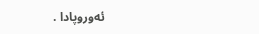ئەوروپادا .